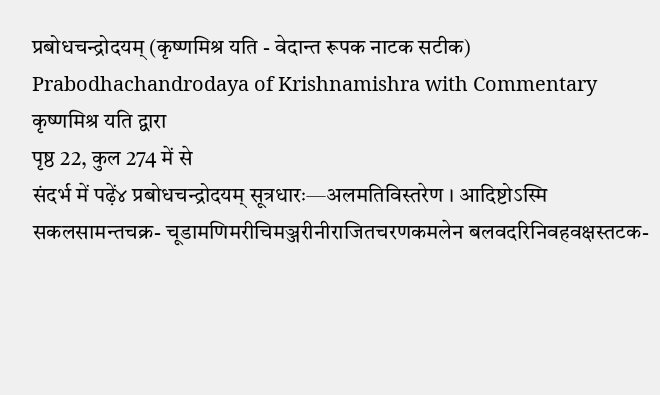प्रबोधचन्द्रोदयम् (कृष्णमिश्र यति - वेदान्त रूपक नाटक सटीक)
Prabodhachandrodaya of Krishnamishra with Commentary
कृष्णमिश्र यति द्वारा
पृष्ठ 22, कुल 274 में से
संदर्भ में पढ़ें४ प्रबोधचन्द्रोदयम् सूत्रधारः—अलमतिविस्तरेण । आदिष्टोऽस्मि सकलसामन्तचक्र- चूडामणिमरीचिमञ्जरीनीराजितचरणकमलेन बलवदरिनिवहवक्षस्तटक-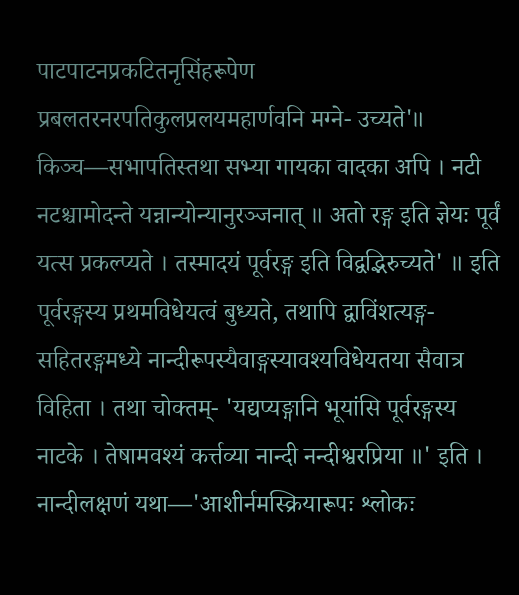पाटपाटनप्रकटितनृसिंहरूपेण प्रबलतरनरपतिकुलप्रलयमहार्णवनि मग्ने- उच्यते'॥ किञ्च—सभापतिस्तथा सभ्या गायका वादका अपि । नटी नटश्चामोदन्ते यन्नान्योन्यानुरञ्जनात् ॥ अतो रङ्ग इति ज्ञेयः पूर्वं यत्स प्रकल्प्यते । तस्मादयं पूर्वरङ्ग इति विद्वद्भिरुच्यते' ॥ इति पूर्वरङ्गस्य प्रथमविधेयत्वं बुध्यते, तथापि द्वाविंशत्यङ्ग- सहितरङ्गमध्ये नान्दीरूपस्यैवाङ्गस्यावश्यविधेयतया सैवात्र विहिता । तथा चोक्तम्- 'यद्यप्यङ्गानि भूयांसि पूर्वरङ्गस्य नाटके । तेषामवश्यं कर्त्तव्या नान्दी नन्दीश्वरप्रिया ॥' इति । नान्दीलक्षणं यथा—'आशीर्नमस्क्रियारूपः श्लोकः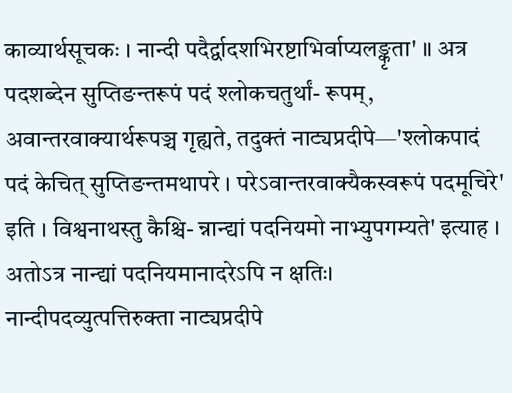काव्यार्थसूचकः । नान्दी पदैर्द्वादशभिरष्टाभिर्वाप्यलङ्कृता' ॥ अत्र पदशब्देन सुप्तिङन्तरूपं पदं श्लोकचतुर्थां- रूपम्, अवान्तरवाक्यार्थरूपञ्च गृह्यते, तदुक्तं नाट्यप्रदीपे—'श्लोकपादं पदं केचित् सुप्तिङन्तमथापरे । परेऽवान्तरवाक्यैकस्वरूपं पदमूचिरे' इति । विश्वनाथस्तु कैश्चि- न्नान्द्यां पदनियमो नाभ्युपगम्यते' इत्याह । अतोऽत्र नान्द्यां पदनियमानादरेऽपि न क्षतिः। नान्दीपदव्युत्पत्तिरुक्ता नाट्यप्रदीपे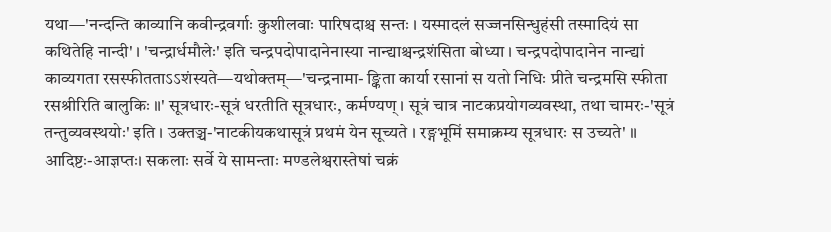यथा—'नन्दन्ति काव्यानि कवीन्द्रवर्गाः कुशीलवाः पारिषदाश्च सन्तः । यस्मादलं सज्जनसिन्धुहंसी तस्मादियं सा कथितेहि नान्दी' । 'चन्द्रार्धमौलेः' इति चन्द्रपदोपादानेनास्या नान्द्याश्चन्द्रशंसिता बोध्या । चन्द्रपदोपादानेन नान्द्यां काव्यगता रसस्फीतताऽऽशंस्यते—यथोक्तम्—'चन्द्रनामा- ङ्किता कार्या रसानां स यतो निधिः प्रीते चन्द्रमसि स्फीता रसश्रीरिति बालुकिः ॥' सूत्रधारः-सूत्रं धरतीति सूत्रधारः, कर्मण्यण् । सूत्रं चात्र नाटकप्रयोगव्यवस्था, तथा चामरः-'सूत्रं तन्तुव्यवस्थयोः' इति । उक्तञ्च-'नाटकीयकथासूत्रं प्रथमं येन सूच्यते । रङ्गभूमिं समाक्रम्य सूत्रधारः स उच्यते' ॥ आदिष्टः-आज्ञप्तः। सकलाः सर्वे ये सामन्ताः मण्डलेश्वरास्तेषां चक्रं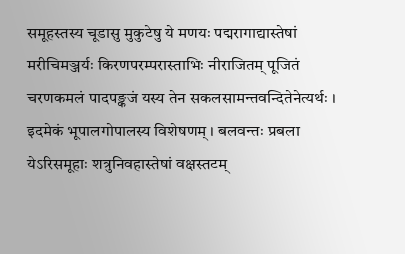समूहस्तस्य चूडासु मुकुटेषु ये मणयः पद्मरागाद्यास्तेषां मरीचिमञ्जर्यः किरणपरम्परास्ताभिः नीराजितम् पूजितं चरणकमलं पादपङ्कजं यस्य तेन सकलसामन्तवन्दितेनेत्यर्थः । इदमेकं भूपालगोपालस्य विशेषणम् । बलवन्तः प्रबला येऽरिसमूहाः शत्रुनिवहास्तेषां वक्षस्तटम्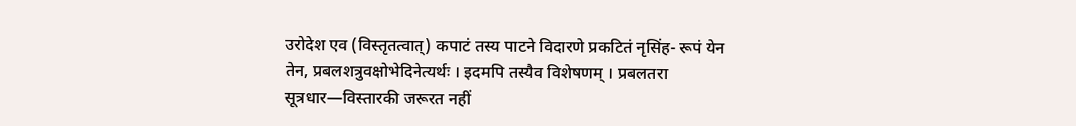उरोदेश एव (विस्तृतत्वात्) कपाटं तस्य पाटने विदारणे प्रकटितं नृसिंह- रूपं येन तेन, प्रबलशत्रुवक्षोभेदिनेत्यर्थः । इदमपि तस्यैव विशेषणम् । प्रबलतरा सूत्रधार—विस्तारकी जरूरत नहीं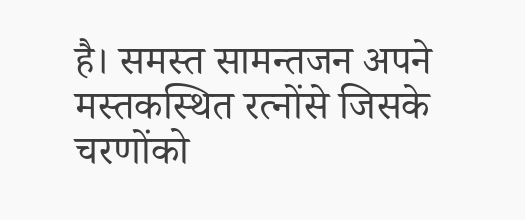है। समस्त सामन्तजन अपने मस्तकस्थित रत्नोंसे जिसके चरणोंको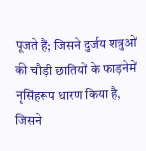पूजते हैं; जिसने दुर्जय शत्रुओं की चौड़ी छातियों के फाड़नेमें नृसिंहरूप धारण किया है, जिसने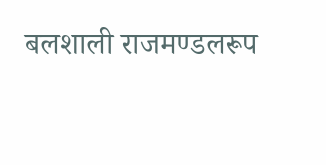बलशाली राजमण्डलरूप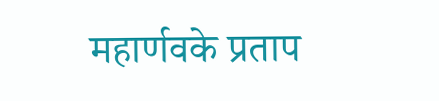महार्णवके प्रताप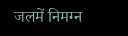जलमें निमग्न